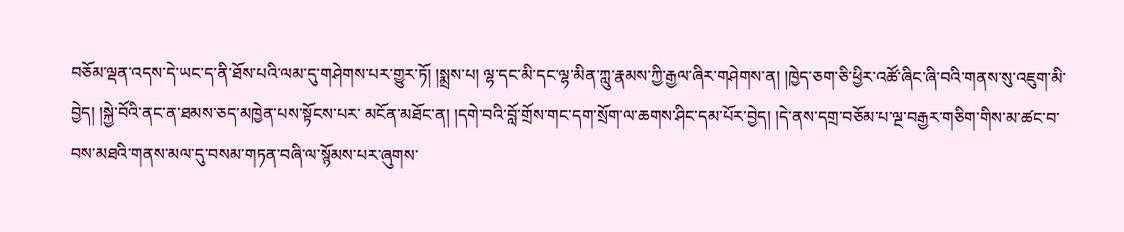བཅོམ་ལྡན་འདས་དེ་ཡང་ད་ནི་ཐོས་པའི་ལམ་དུ་གཤེགས་པར་གྱུར་ཏོ། །སྨྲས་པ། ལྷ་དང་མི་དང་ལྷ་མིན་ཀླུ་རྣམས་ཀྱི་རྒྱལ་ཞིར་གཤེགས་ན། །ཁྱེད་ཅག་ཅི་ཕྱིར་འཚོ་ཞིང་ཞི་བའི་གནས་སུ་འཇུག་མི་བྱེད། །སྐྱེ་བོའི་ནང་ན་ཐམས་ཅད་མཁྱེན་པས་སྟོངས་པར་ མངོན་མཐོང་ན། །དགེ་བའི་བློ་གྲོས་གང་དག་སྲོག་ལ་ཆགས་ཤིང་དམ་པོར་བྱེད། །དེ་ནས་དགྲ་བཅོམ་པ་ལྔ་བརྒྱར་གཅིག་གིས་མ་ཚང་བ་བས་མཐའི་གནས་མལ་དུ་བསམ་གཏན་བཞི་ལ་སྙོམས་པར་ཞུགས་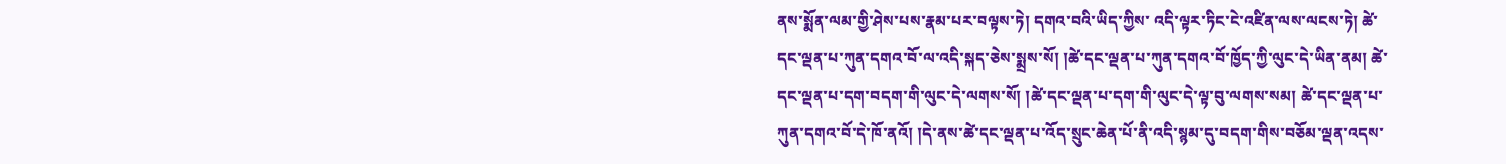ནས་སྨོན་ལམ་གྱི་ཤེས་པས་རྣམ་པར་བལྟས་ཏེ། དགའ་བའི་ཡིད་ཀྱིས་ འདི་ལྟར་ཏིང་ངེ་འཛིན་ལས་ལངས་ཏེ། ཚེ་དང་ལྡན་པ་ཀུན་དགའ་བོ་ལ་འདི་སྐད་ཅེས་སྨྲས་སོ། །ཚེ་དང་ལྡན་པ་ཀུན་དགའ་བོ་ཁྱོད་ཀྱི་ལུང་དེ་ཡིན་ནམ། ཚེ་དང་ལྡན་པ་དག་བདག་གི་ལུང་དེ་ལགས་སོ། །ཚེ་དང་ལྡན་པ་དག་གི་ལུང་དེ་ལྟ་བུ་ལགས་སམ། ཚེ་དང་ལྡན་པ་ ཀུན་དགའ་བོ་དེ་ཁོ་ནའོ། །དེ་ནས་ཚེ་དང་ལྡན་པ་འོད་སྲུང་ཆེན་པོ་ནི་འདི་སྙམ་དུ་བདག་གིས་བཅོམ་ལྡན་འདས་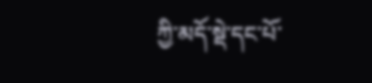ཀྱི་མདོ་སྡེ་དང་པོ་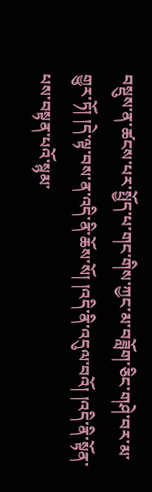བསྡུས་ན་ཚངས་པར་སྤྱོད་པ་གང་གིས་ཀྱང་མ་བཟློག་ཅིང་གཤེ་བར་མ་གྱུར་ཏོ། །དེ་ལྟ་བས་ན་འདི་ནི་ཆོས་སོ། །འདི་ནི་འདུལ་བའོ། །འདི་ནི་སྟོན་ པས་བསྟན་པའོ་སྙམ་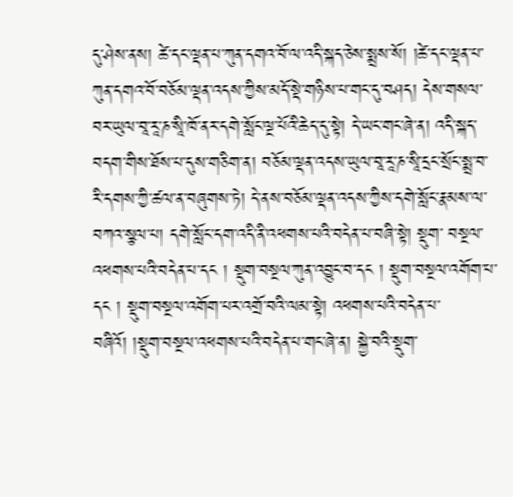དུ་ཤེས་ནས། ཚེ་དང་ལྡན་པ་ཀུན་དགའ་བོ་ལ་འདི་སྐད་ཅེས་སྨྲས་སོ། །ཚེ་དང་ལྡན་པ་ཀུན་དགའ་བོ་བཅོམ་ལྡན་འདས་ཀྱིས་མདོ་སྡེ་གཉིས་པ་གང་དུ་བཤད། དེས་གསལ་བར་ཡུལ་བཱ་རཱ་ཎ་སཱི་ཁོ་ནར་དགེ་སློང་ལྔ་པོའི་ཆེད་དུ་སྟེ། དེ་ཡང་གང་ཞེ་ན། འདི་སྐད་བདག་གིས་ཐོས་པ་དུས་གཅིག་ན། བཅོམ་ལྡན་འདས་ཡུལ་བཱ་རཱ་ཎ་སཱི་དྲང་སྲོང་སྨྲ་བ་རི་དགས་ཀྱི་ཚལ་ན་བཞུགས་ཏེ། དེ་ནས་བཅོམ་ལྡན་འདས་ཀྱིས་དགེ་སློང་རྣམས་ལ་བཀའ་སྩལ་པ། དགེ་སློང་དག་འདི་ནི་འཕགས་པའི་བདེན་པ་བཞི་སྟེ། སྡུག་ བསྔལ་འཕགས་པའི་བདེན་པ་དང ། སྡུག་བསྔལ་ཀུན་འབྱུང་བ་དང ། སྡུག་བསྔལ་འགོག་པ་དང ། སྡུག་བསྔལ་འགོག་པར་འགྲོ་བའི་ལམ་སྟེ། འཕགས་པའི་བདེན་པ་བཞིའོ། །སྡུག་བསྔལ་འཕགས་པའི་བདེན་པ་གང་ཞེ་ན། སྐྱེ་བའི་སྡུག་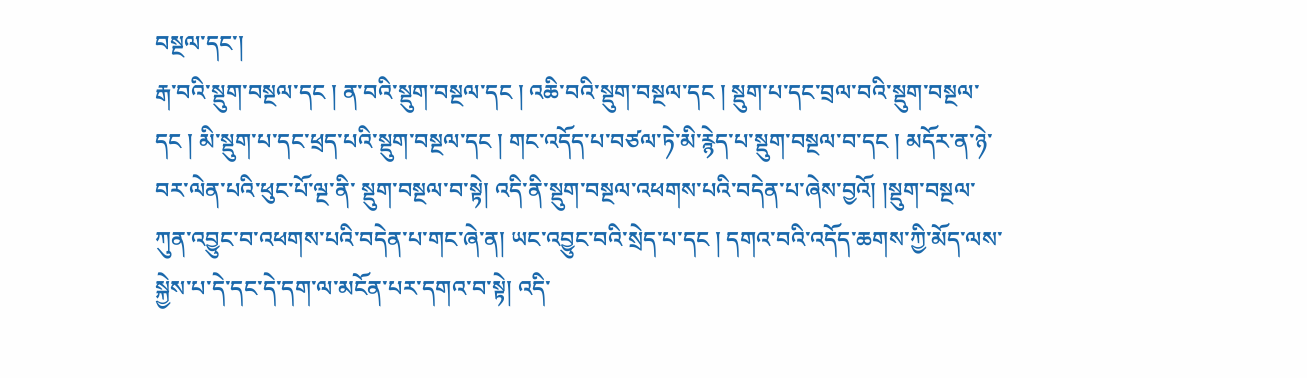བསྔལ་དང་།
རྒ་བའི་སྡུག་བསྔལ་དང ། ན་བའི་སྡུག་བསྔལ་དང ། འཆི་བའི་སྡུག་བསྔལ་དང ། སྡུག་པ་དང་བྲལ་བའི་སྡུག་བསྔལ་དང ། མི་སྡུག་པ་དང་ཕྲད་པའི་སྡུག་བསྔལ་དང ། གང་འདོད་པ་བཙལ་ཏེ་མི་རྙེད་པ་སྡུག་བསྔལ་བ་དང ། མདོར་ན་ཉེ་བར་ལེན་པའི་ཕུང་པོ་ལྔ་ནི་ སྡུག་བསྔལ་བ་སྟེ། འདི་ནི་སྡུག་བསྔལ་འཕགས་པའི་བདེན་པ་ཞེས་བྱའོ། །སྡུག་བསྔལ་ཀུན་འབྱུང་བ་འཕགས་པའི་བདེན་པ་གང་ཞེ་ན། ཡང་འབྱུང་བའི་སྲེད་པ་དང ། དགའ་བའི་འདོད་ཆགས་ཀྱི་མོད་ལས་སྐྱེས་པ་དེ་དང་དེ་དག་ལ་མངོན་པར་དགའ་བ་སྟེ། འདི་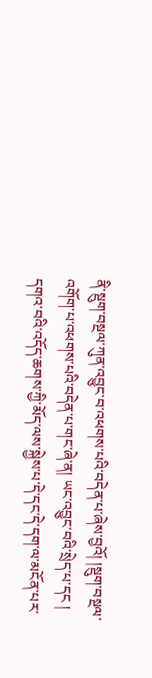ནི་སྡུག་བསྔལ་ཀུན་འབྱུང་བ་འཕགས་པའི་བདེན་པ་ཞེས་བྱའོ། །སྡུག་བསྔལ་འགོག་པ་འཕགས་པའི་བདེན་པ་གང་ཞེ་ན། ཡང་འབྱུང་བའི་སྲེད་པ་དང ། དགའ་བའི་འདོད་ཆགས་ཀྱི་མོད་ལས་སྐྱེས་པ་དེ་དང་དེ་དག་ལ་མངོན་པར་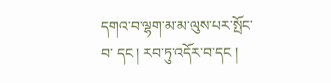དགའ་བ་ལྷག་མ་མ་ལུས་པར་སྤོང་བ་ དང ། རབ་ཏུ་འདོར་བ་དང །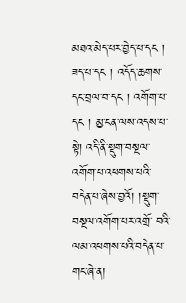མཐའ་མེད་པར་བྱེད་པ་དང ། ཟད་པ་དང ། འདོད་ཆགས་དང་བྲལ་བ་དང ། འགོག་པ་དང ། མྱ་ངན་ལས་འདས་པ་སྟེ། འདི་ནི་སྡུག་བསྔལ་འགོག་པ་འཕགས་པའི་བདེན་པ་ཞེས་བྱའོ། །སྡུག་བསྔལ་འགོག་པར་འགྲོ་ བའི་ལམ་འཕགས་པའི་བདེན་པ་གང་ཞེ་ན།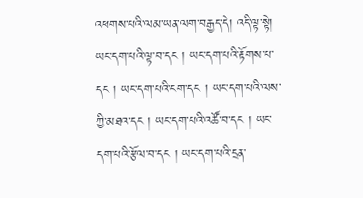འཕགས་པའི་ལམ་ཡན་ལག་བརྒྱད་དེ། འདི་ལྟ་སྟེ། ཡང་དག་པའི་ལྟ་བ་དང ། ཡང་དག་པའི་རྟོགས་པ་དང ། ཡང་དག་པའི་ངག་དང ། ཡང་དག་པའི་ལས་ཀྱི་མཐའ་དང ། ཡང་དག་པའི་འཚོ་བ་དང ། ཡང་ དག་པའི་རྩོལ་བ་དང ། ཡང་དག་པའི་དྲན་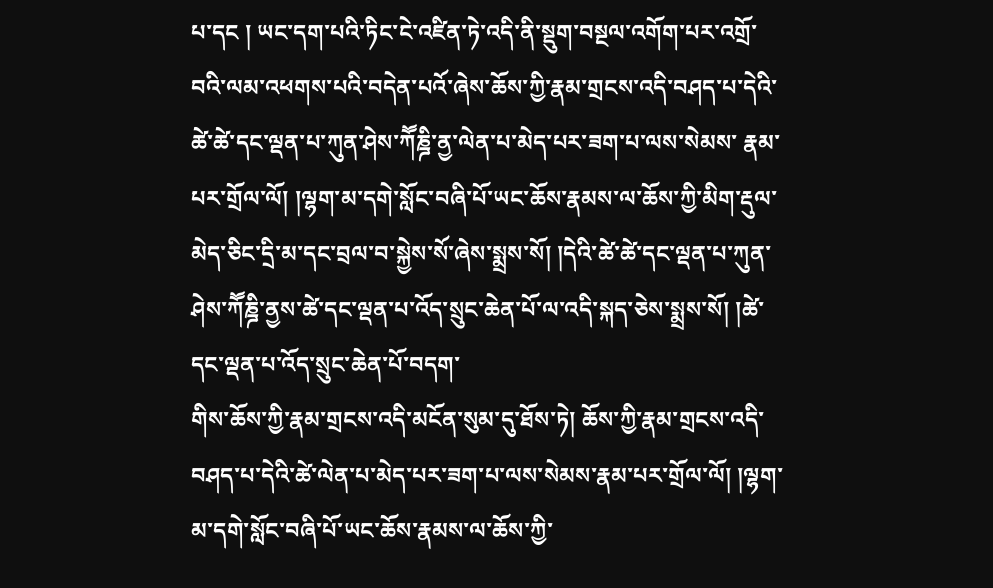པ་དང ། ཡང་དག་པའི་ཏིང་ངེ་འཛིན་ཏེ་འདི་ནི་སྡུག་བསྔལ་འགོག་པར་འགྲོ་བའི་ལམ་འཕགས་པའི་བདེན་པའོ་ཞེས་ཆོས་ཀྱི་རྣམ་གྲངས་འདི་བཤད་པ་དེའི་ཚེ་ཚེ་དང་ལྡན་པ་ཀུན་ཤེས་ཀཽཎྜི་ནྱ་ལེན་པ་མེད་པར་ཟག་པ་ལས་སེམས་ རྣམ་པར་གྲོལ་ལོ། །ལྷག་མ་དགེ་སློང་བཞི་པོ་ཡང་ཆོས་རྣམས་ལ་ཆོས་ཀྱི་མིག་རྡུལ་མེད་ཅིང་དྲི་མ་དང་བྲལ་བ་སྐྱེས་སོ་ཞེས་སྨྲས་སོ། །དེའི་ཚེ་ཚེ་དང་ལྡན་པ་ཀུན་ཤེས་ཀཽཎྜི་ནྱས་ཚེ་དང་ལྡན་པ་འོད་སྲུང་ཆེན་པོ་ལ་འདི་སྐད་ཅེས་སྨྲས་སོ། །ཚེ་དང་ལྡན་པ་འོད་སྲུང་ཆེན་པོ་བདག་
གིས་ཆོས་ཀྱི་རྣམ་གྲངས་འདི་མངོན་སུམ་དུ་ཐོས་ཏེ། ཆོས་ཀྱི་རྣམ་གྲངས་འདི་བཤད་པ་དེའི་ཚེ་ལེན་པ་མེད་པར་ཟག་པ་ལས་སེམས་རྣམ་པར་གྲོལ་ལོ། །ལྷག་མ་དགེ་སློང་བཞི་པོ་ཡང་ཆོས་རྣམས་ལ་ཆོས་ཀྱི་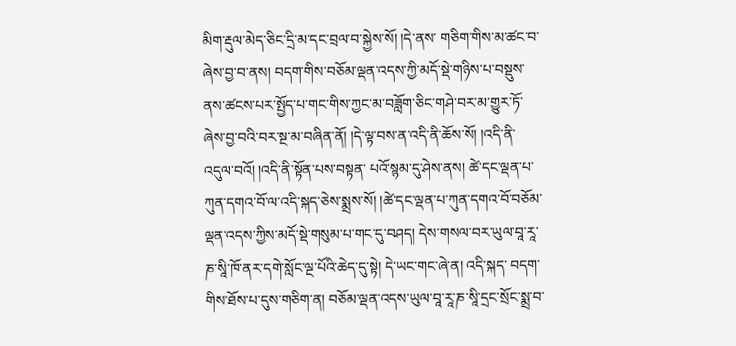མིག་རྡུལ་མེད་ཅིང་དྲི་མ་དང་བྲལ་བ་སྐྱེས་སོ། །དེ་ནས་ གཅིག་གིས་མ་ཚང་བ་ཞེས་བྱ་བ་ནས། བདག་གིས་བཅོམ་ལྡན་འདས་ཀྱི་མདོ་སྡེ་གཉིས་པ་བསྡུས་ནས་ཚངས་པར་སྤྱོད་པ་གང་གིས་ཀྱང་མ་བཟློག་ཅིང་གཤེ་བར་མ་གྱུར་ཏོ་ཞེས་བྱ་བའི་བར་སྔ་མ་བཞིན་ནོ། །དེ་ལྟ་བས་ན་འདི་ནི་ཆོས་སོ། །འདི་ནི་འདུལ་བའོ། །འདི་ནི་སྟོན་པས་བསྟན་ པའོ་སྙམ་དུ་ཤེས་ནས། ཚེ་དང་ལྡན་པ་ཀུན་དགའ་བོ་ལ་འདི་སྐད་ཅེས་སྨྲས་སོ། །ཚེ་དང་ལྡན་པ་ཀུན་དགའ་བོ་བཅོམ་ལྡན་འདས་ཀྱིས་མདོ་སྡེ་གསུམ་པ་གང་དུ་བཤད། དེས་གསལ་བར་ཡུལ་བཱ་རཱ་ཎ་སཱི་ཁོ་ནར་དགེ་སློང་ལྔ་པོའི་ཆེད་དུ་སྟེ། དེ་ཡང་གང་ཞེ་ན། འདི་སྐད་ བདག་གིས་ཐོས་པ་དུས་གཅིག་ན། བཅོམ་ལྡན་འདས་ཡུལ་བཱ་རཱ་ཎ་སཱི་དྲང་སྲོང་སྨྲ་བ་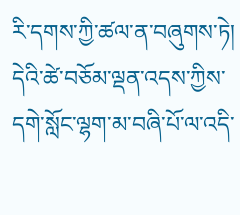རི་དགས་ཀྱི་ཚལ་ན་བཞུགས་ཏེ། དེའི་ཚེ་བཅོམ་ལྡན་འདས་ཀྱིས་དགེ་སློང་ལྷག་མ་བཞི་པོ་ལ་འདི་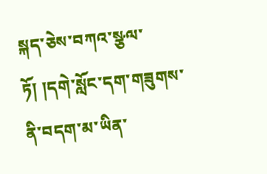སྐད་ཅེས་བཀའ་སྩལ་ཏོ། །དགེ་སློང་དག་གཟུགས་ནི་བདག་མ་ཡིན་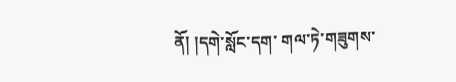ནོ། །དགེ་སློང་དག་ གལ་ཏེ་གཟུགས་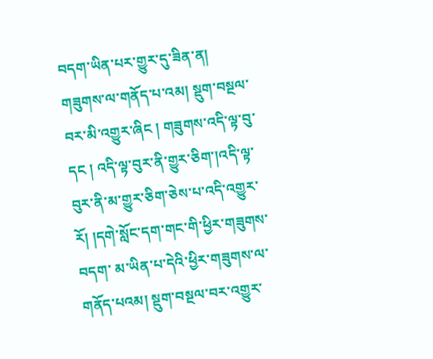བདག་ཡིན་པར་གྱུར་དུ་ཟིན་ན། གཟུགས་ལ་གནོད་པ་འམ། སྡུག་བསྔལ་བར་མི་འགྱུར་ཞིང ། གཟུགས་འདི་ལྟ་བུ་དང ། འདི་ལྟ་བུར་ནི་གྱུར་ཅིག་།འདི་ལྟ་བུར་ནི་མ་གྱུར་ཅིག་ཅེས་པ་འདི་འགྱུར་རོ། །དགེ་སློང་དག་གང་གི་ཕྱིར་གཟུགས་བདག་ མ་ཡིན་པ་དེའི་ཕྱིར་གཟུགས་ལ་གནོད་པའམ། སྡུག་བསྔལ་བར་འགྱུར་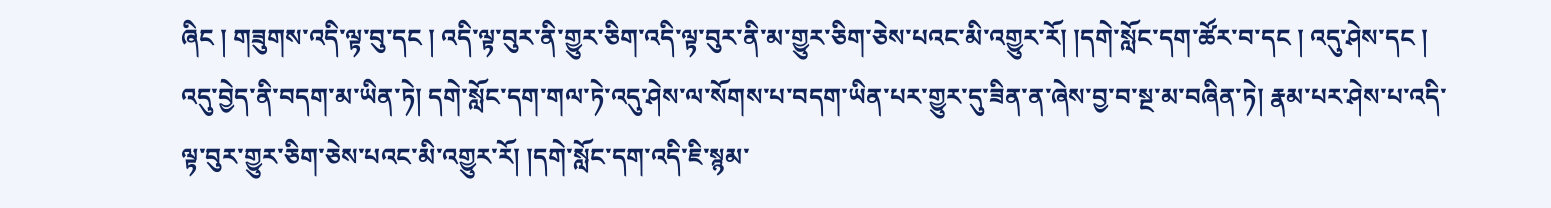ཞིང ། གཟུགས་འདི་ལྟ་བུ་དང ། འདི་ལྟ་བུར་ནི་གྱུར་ཅིག་འདི་ལྟ་བུར་ནི་མ་གྱུར་ཅིག་ཅེས་པའང་མི་འགྱུར་རོ། །དགེ་སློང་དག་ཚོར་བ་དང ། འདུ་ཤེས་དང ། འདུ་བྱེད་ནི་བདག་མ་ཡིན་ཏེ། དགེ་སློང་དག་གལ་ཏེ་འདུ་ཤེས་ལ་སོགས་པ་བདག་ཡིན་པར་གྱུར་དུ་ཟིན་ན་ཞེས་བྱ་བ་སྔ་མ་བཞིན་ཏེ། རྣམ་པར་ཤེས་པ་འདི་ལྟ་བུར་གྱུར་ཅིག་ཅེས་པའང་མི་འགྱུར་རོ། །དགེ་སློང་དག་འདི་ཇི་སྙམ་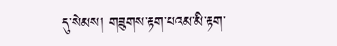དུ་སེམས། གཟུགས་རྟག་པའམ་མི་རྟག་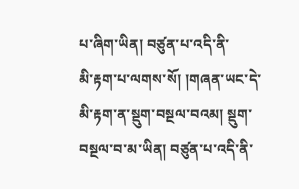པ་ཞིག་ཡིན། བཙུན་པ་འདི་ནི་
མི་རྟག་པ་ལགས་སོ། །གཞན་ཡང་དེ་མི་རྟག་ན་སྡུག་བསྔལ་བའམ། སྡུག་བསྔལ་བ་མ་ཡིན། བཙུན་པ་འདི་ནི་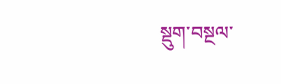སྡུག་བསྔལ་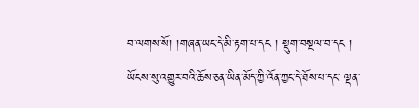བ་ལགས་སོ། །གཞན་ཡང་དེ་མི་རྟག་པ་དང ། སྡུག་བསྔལ་བ་དང ། ཡོངས་སུ་འགྱུར་བའི་ཆོས་ཅན་ཡིན་མོད་ཀྱི་འོན་ཀྱང་དེ་ཐོས་པ་དང་ ལྡན་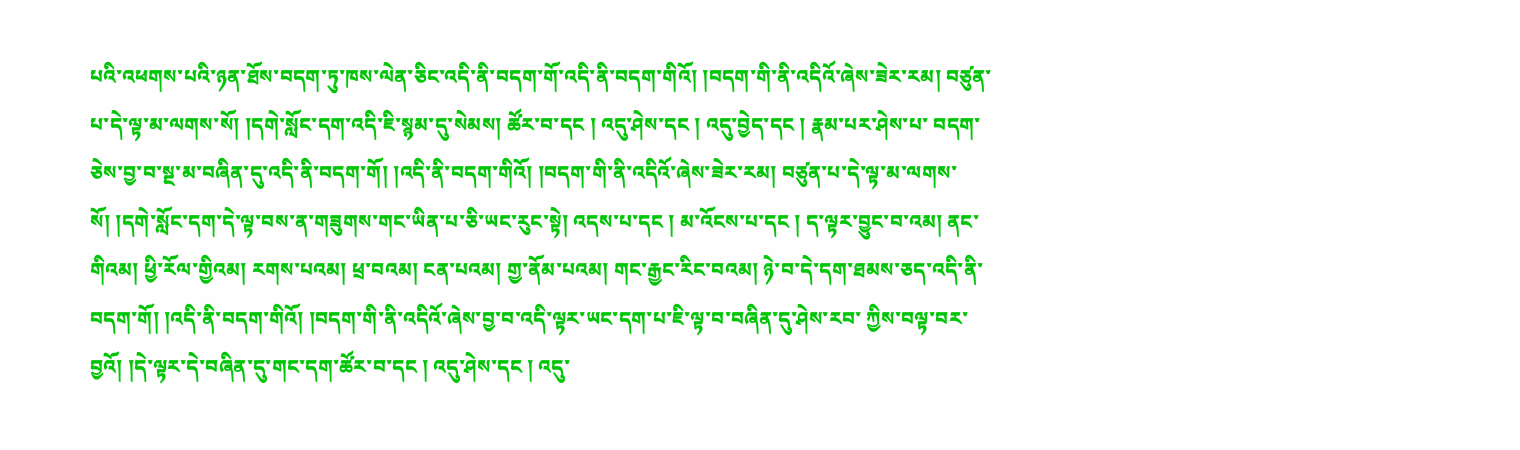པའི་འཕགས་པའི་ཉན་ཐོས་བདག་ཏུ་ཁས་ལེན་ཅིང་འདི་ནི་བདག་གོ་འདི་ནི་བདག་གིའོ། །བདག་གི་ནི་འདིའོ་ཞེས་ཟེར་རམ། བཙུན་པ་དེ་ལྟ་མ་ལགས་སོ། །དགེ་སློང་དག་འདི་ཇི་སྙམ་དུ་སེམས། ཚོར་བ་དང ། འདུ་ཤེས་དང ། འདུ་བྱེད་དང ། རྣམ་པར་ཤེས་པ་ བདག་ཅེས་བྱ་བ་སྔ་མ་བཞིན་དུ་འདི་ནི་བདག་གོ། །འདི་ནི་བདག་གིའོ། །བདག་གི་ནི་འདིའོ་ཞེས་ཟེར་རམ། བཙུན་པ་དེ་ལྟ་མ་ལགས་སོ། །དགེ་སློང་དག་དེ་ལྟ་བས་ན་གཟུགས་གང་ཡིན་པ་ཅི་ཡང་རུང་སྟེ། འདས་པ་དང ། མ་འོངས་པ་དང ། ད་ལྟར་བྱུང་བ་འམ། ནང་གིའམ། ཕྱི་རོལ་གྱིའམ། རགས་པའམ། ཕྲ་བའམ། ངན་པའམ། གྱ་ནོམ་པའམ། གང་རྒྱང་རིང་བའམ། ཉེ་བ་དེ་དག་ཐམས་ཅད་འདི་ནི་བདག་གོ། །འདི་ནི་བདག་གིའོ། །བདག་གི་ནི་འདིའོ་ཞེས་བྱ་བ་འདི་ལྟར་ཡང་དག་པ་ཇི་ལྟ་བ་བཞིན་དུ་ཤེས་རབ་ ཀྱིས་བལྟ་བར་བྱའོ། །དེ་ལྟར་དེ་བཞིན་དུ་གང་དག་ཚོར་བ་དང ། འདུ་ཤེས་དང ། འདུ་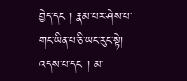བྱེད་དང ། རྣམ་པར་ཤེས་པ་གང་ཡིན་པ་ཅི་ཡང་རུང་སྟེ། འདས་པ་དང ། མ་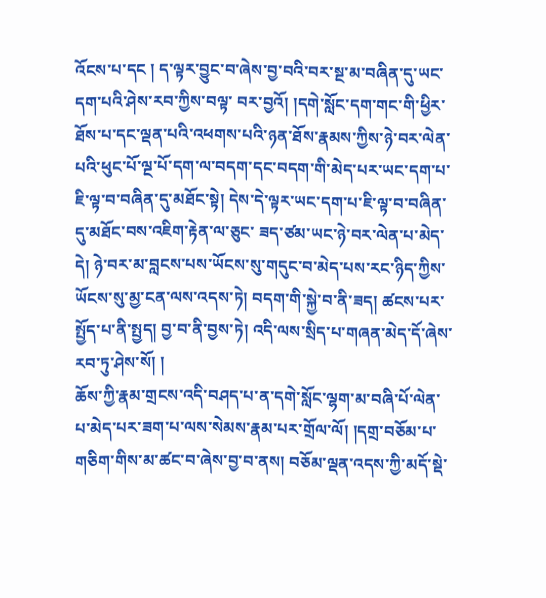འོངས་པ་དང ། ད་ལྟར་བྱུང་བ་ཞེས་བྱ་བའི་བར་སྔ་མ་བཞིན་དུ་ཡང་དག་པའི་ཤེས་རབ་ཀྱིས་བལྟ་ བར་བྱའོ། །དགེ་སློང་དག་གང་གི་ཕྱིར་ཐོས་པ་དང་ལྡན་པའི་འཕགས་པའི་ཉན་ཐོས་རྣམས་ཀྱིས་ཉེ་བར་ལེན་པའི་ཕུང་པོ་ལྔ་པོ་དག་ལ་བདག་དང་བདག་གི་མེད་པར་ཡང་དག་པ་ཇི་ལྟ་བ་བཞིན་དུ་མཐོང་སྟེ། དེས་དེ་ལྟར་ཡང་དག་པ་ཇི་ལྟ་བ་བཞིན་དུ་མཐོང་བས་འཇིག་རྟེན་ལ་ཅུང་ ཟད་ཙམ་ཡང་ཉེ་བར་ལེན་པ་མེད་དེ། ཉེ་བར་མ་བླངས་པས་ཡོངས་སུ་གདུང་བ་མེད་པས་རང་ཉིད་ཀྱིས་ཡོངས་སུ་མྱ་ངན་ལས་འདས་ཏེ། བདག་གི་སྐྱེ་བ་ནི་ཟད། ཚངས་པར་སྤྱོད་པ་ནི་སྤྱད། བྱ་བ་ནི་བྱས་ཏེ། འདི་ལས་སྲིད་པ་གཞན་མེད་དོ་ཞེས་རབ་ཏུ་ཤེས་སོ། །
ཆོས་ཀྱི་རྣམ་གྲངས་འདི་བཤད་པ་ན་དགེ་སློང་ལྷག་མ་བཞི་པོ་ལེན་པ་མེད་པར་ཟག་པ་ལས་སེམས་རྣམ་པར་གྲོལ་ལོ། །དགྲ་བཅོམ་པ་གཅིག་གིས་མ་ཚང་བ་ཞེས་བྱ་བ་ནས། བཅོམ་ལྡན་འདས་ཀྱི་མདོ་སྡེ་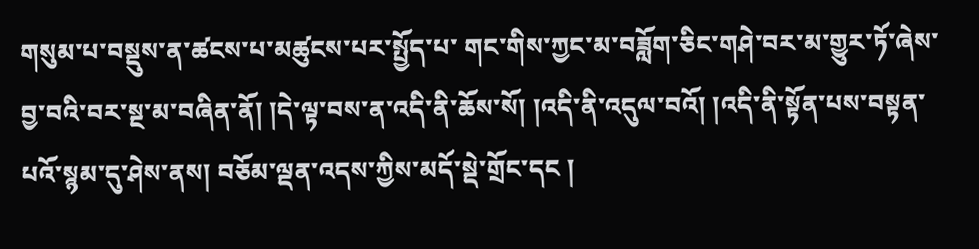གསུམ་པ་བསྡུས་ན་ཚངས་པ་མཚུངས་པར་སྤྱོད་པ་ གང་གིས་ཀྱང་མ་བཟློག་ཅིང་གཤེ་བར་མ་གྱུར་ཏོ་ཞེས་བྱ་བའི་བར་སྔ་མ་བཞིན་ནོ། །དེ་ལྟ་བས་ན་འདི་ནི་ཆོས་སོ། །འདི་ནི་འདུལ་བའོ། །འདི་ནི་སྟོན་པས་བསྟན་པའོ་སྙམ་དུ་ཤེས་ནས། བཅོམ་ལྡན་འདས་ཀྱིས་མདོ་སྡེ་གྲོང་དང །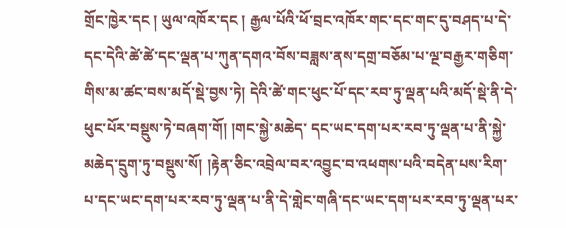གྲོང་ཁྱེར་དང ། ཡུལ་འཁོར་དང ། རྒྱལ་པོའི་ཕོ་བྲང་འཁོར་གང་དང་གང་དུ་བཤད་པ་དེ་དང་དེའི་ཚེ་ཚེ་དང་ལྡན་པ་ཀུན་དགའ་བོས་བཟླས་ནས་དགྲ་བཅོམ་པ་ལྔ་བརྒྱར་གཅིག་གིས་མ་ཚང་བས་མདོ་སྡེ་བྱས་ཏེ། དེའི་ཚེ་གང་ཕུང་པོ་དང་རབ་ཏུ་ལྡན་པའི་མདོ་སྡེ་ནི་དེ་ཕུང་པོར་བསྡུས་ཏེ་བཞག་གོ། །གང་སྐྱེ་མཆེད་ དང་ཡང་དག་པར་རབ་ཏུ་ལྡན་པ་ནི་སྐྱེ་མཆེད་དྲུག་ཏུ་བསྡུས་སོ། །རྟེན་ཅིང་འབྲེལ་བར་འབྱུང་བ་འཕགས་པའི་བདེན་པས་རིག་པ་དང་ཡང་དག་པར་རབ་ཏུ་ལྡན་པ་ནི་དེ་གླེང་གཞི་དང་ཡང་དག་པར་རབ་ཏུ་ལྡན་པར་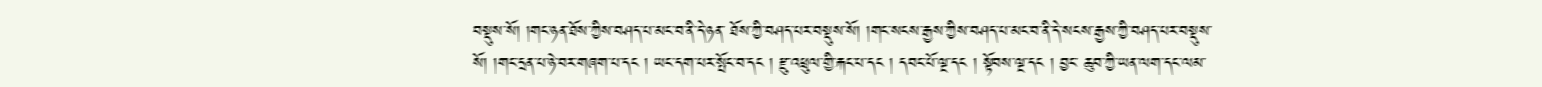བསྡུས་སོ། །གང་ཉན་ཐོས་ཀྱིས་བཤད་པ་མང་བ་ནི་དེ་ཉན་ ཐོས་ཀྱི་བཤད་པར་བསྡུས་སོ། །གང་སངས་རྒྱས་ཀྱིས་བཤད་པ་མང་བ་ནི་དེ་སངས་རྒྱས་ཀྱི་བཤད་པར་བསྡུས་སོ། །གང་དྲན་པ་ཉེ་བར་གཞག་པ་དང ། ཡང་དག་པར་སྤོང་བ་དང ། རྫུ་འཕྲུལ་གྱི་རྐང་པ་དང ། དབང་པོ་ལྔ་དང ། སྟོབས་ལྔ་དང ། བྱང་ ཆུབ་ཀྱི་ཡན་ལག་དང་ལམ་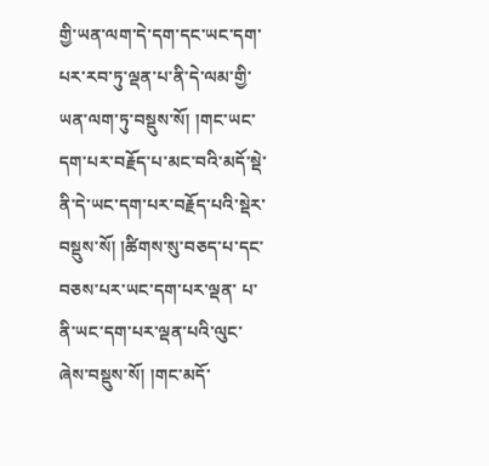གྱི་ཡན་ལག་དེ་དག་དང་ཡང་དག་པར་རབ་ཏུ་ལྡན་པ་ནི་དེ་ལམ་གྱི་ཡན་ལག་ཏུ་བསྡུས་སོ། །གང་ཡང་དག་པར་བརྗོད་པ་མང་བའི་མདོ་སྡེ་ནི་དེ་ཡང་དག་པར་བརྗོད་པའི་སྡེར་བསྡུས་སོ། །ཚིགས་སུ་བཅད་པ་དང་བཅས་པར་ཡང་དག་པར་ལྡན་ པ་ནི་ཡང་དག་པར་ལྡན་པའི་ལུང་ཞེས་བསྡུས་སོ། །གང་མདོ་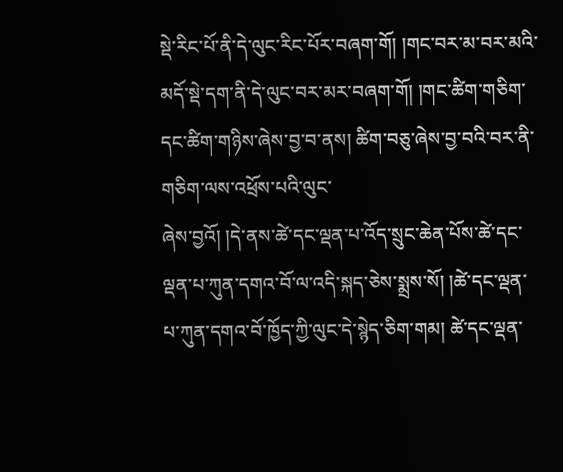སྡེ་རིང་པོ་ནི་དེ་ལུང་རིང་པོར་བཞག་གོ། །གང་བར་མ་བར་མའི་མདོ་སྡེ་དག་ནི་དེ་ལུང་བར་མར་བཞག་གོ། །གང་ཚིག་གཅིག་དང་ཚིག་གཉིས་ཞེས་བྱ་བ་ནས། ཚིག་བཅུ་ཞེས་བྱ་བའི་བར་ནི་གཅིག་ལས་འཕྲོས་པའི་ལུང་
ཞེས་བྱའོ། །དེ་ནས་ཚེ་དང་ལྡན་པ་འོད་སྲུང་ཆེན་པོས་ཚེ་དང་ལྡན་པ་ཀུན་དགའ་བོ་ལ་འདི་སྐད་ཅེས་སྨྲས་སོ། །ཚེ་དང་ལྡན་པ་ཀུན་དགའ་བོ་ཁྱོད་ཀྱི་ལུང་དེ་སྙེད་ཅིག་གམ། ཚེ་དང་ལྡན་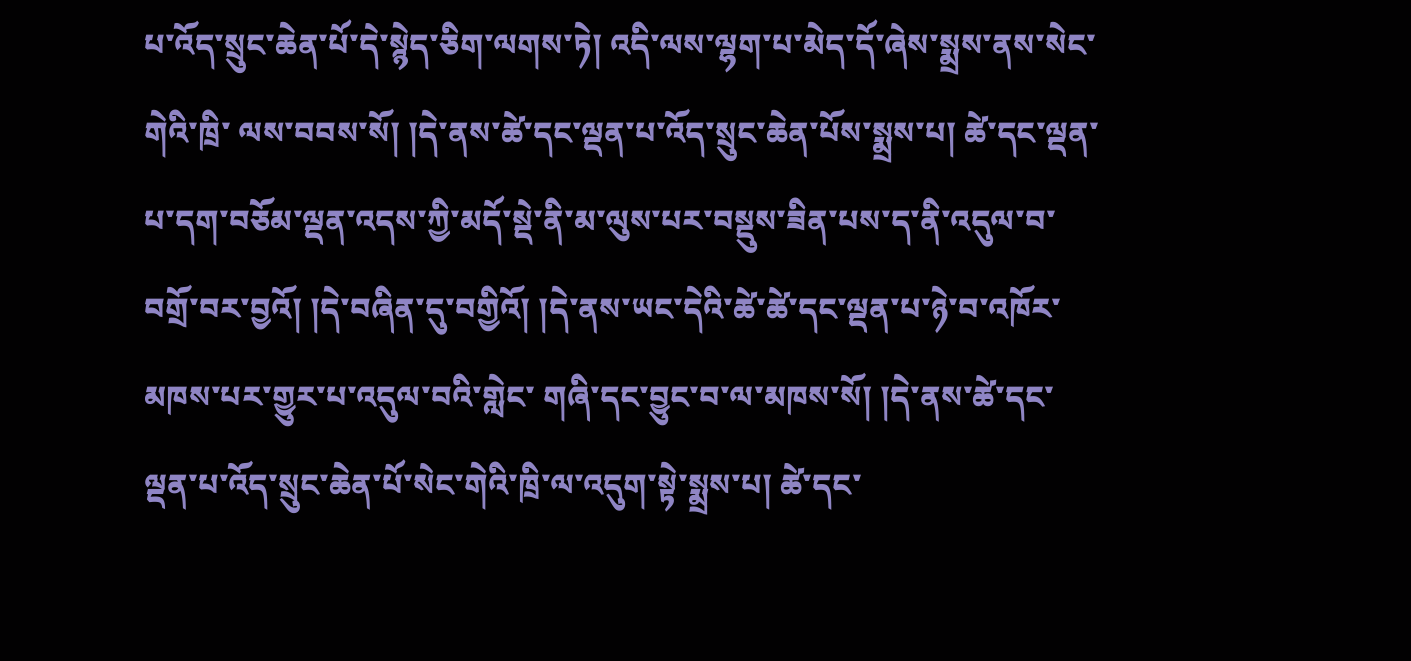པ་འོད་སྲུང་ཆེན་པོ་དེ་སྙེད་ཅིག་ལགས་ཏེ། འདི་ལས་ལྷག་པ་མེད་དོ་ཞེས་སྨྲས་ནས་སེང་གེའི་ཁྲི་ ལས་བབས་སོ། །དེ་ནས་ཚེ་དང་ལྡན་པ་འོད་སྲུང་ཆེན་པོས་སྨྲས་པ། ཚེ་དང་ལྡན་པ་དག་བཅོམ་ལྡན་འདས་ཀྱི་མདོ་སྡེ་ནི་མ་ལུས་པར་བསྡུས་ཟིན་པས་ད་ནི་འདུལ་བ་བགྲོ་བར་བྱའོ། །དེ་བཞིན་དུ་བགྱིའོ། །དེ་ནས་ཡང་དེའི་ཚེ་ཚེ་དང་ལྡན་པ་ཉེ་བ་འཁོར་མཁས་པར་གྱུར་པ་འདུལ་བའི་གླེང་ གཞི་དང་བྱུང་བ་ལ་མཁས་སོ། །དེ་ནས་ཚེ་དང་ལྡན་པ་འོད་སྲུང་ཆེན་པོ་སེང་གེའི་ཁྲི་ལ་འདུག་སྟེ་སྨྲས་པ། ཚེ་དང་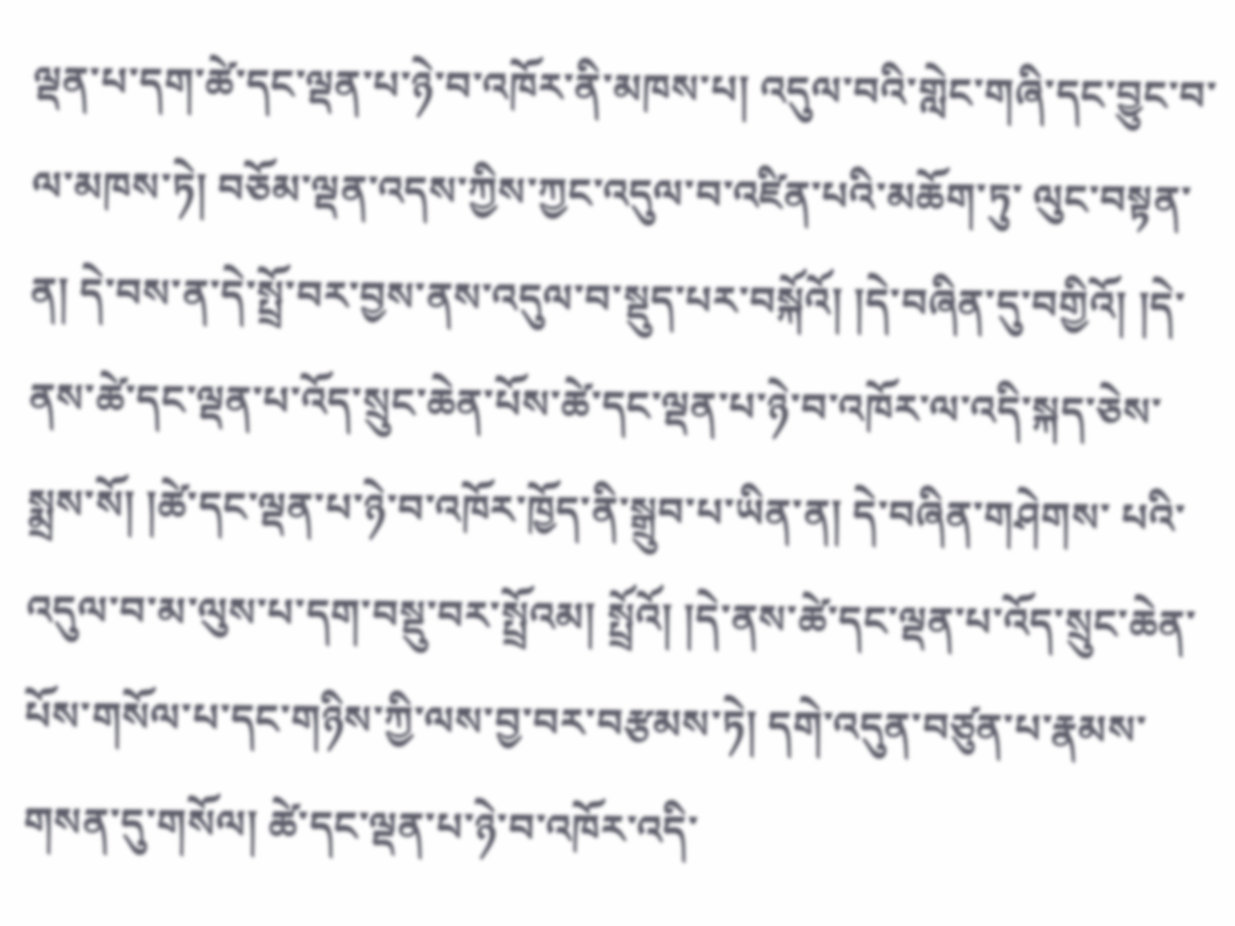ལྡན་པ་དག་ཚེ་དང་ལྡན་པ་ཉེ་བ་འཁོར་ནི་མཁས་པ། འདུལ་བའི་གླེང་གཞི་དང་བྱུང་བ་ལ་མཁས་ཏེ། བཅོམ་ལྡན་འདས་ཀྱིས་ཀྱང་འདུལ་བ་འཛིན་པའི་མཆོག་ཏུ་ ལུང་བསྟན་ན། དེ་བས་ན་དེ་སྤྲོ་བར་བྱས་ནས་འདུལ་བ་སྡུད་པར་བསྐོའོ། །དེ་བཞིན་དུ་བགྱིའོ། །དེ་ནས་ཚེ་དང་ལྡན་པ་འོད་སྲུང་ཆེན་པོས་ཚེ་དང་ལྡན་པ་ཉེ་བ་འཁོར་ལ་འདི་སྐད་ཅེས་སྨྲས་སོ། །ཚེ་དང་ལྡན་པ་ཉེ་བ་འཁོར་ཁྱོད་ནི་སྒྲུབ་པ་ཡིན་ན། དེ་བཞིན་གཤེགས་ པའི་འདུལ་བ་མ་ལུས་པ་དག་བསྡུ་བར་སྤྲོའམ། སྤྲོའོ། །དེ་ནས་ཚེ་དང་ལྡན་པ་འོད་སྲུང་ཆེན་པོས་གསོལ་པ་དང་གཉིས་ཀྱི་ལས་བྱ་བར་བརྩམས་ཏེ། དགེ་འདུན་བཙུན་པ་རྣམས་གསན་དུ་གསོལ། ཚེ་དང་ལྡན་པ་ཉེ་བ་འཁོར་འདི་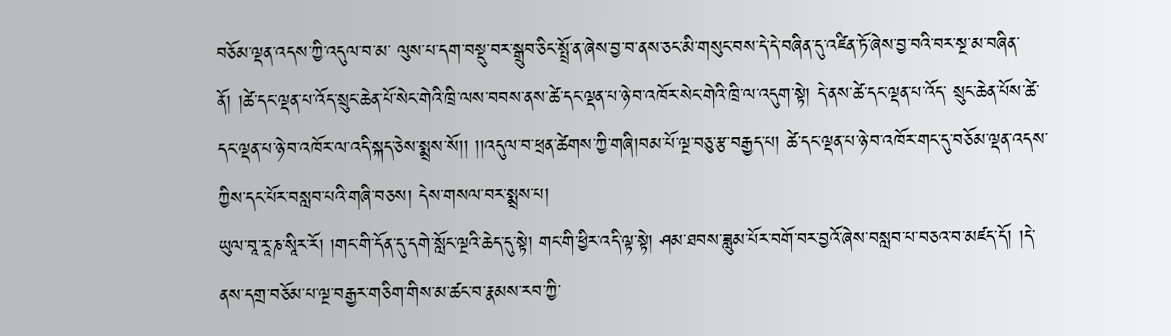བཅོམ་ལྡན་འདས་ཀྱི་འདུལ་བ་མ་ ལུས་པ་དག་བསྡུ་བར་སྒྲུབ་ཅིང་སྤྲོ་ན་ཞེས་བྱ་བ་ནས་ཅང་མི་གསུང་བས་དེ་དེ་བཞིན་དུ་འཛིན་ཏོ་ཞེས་བྱ་བའི་བར་སྔ་མ་བཞིན་ནོ། །ཚེ་དང་ལྡན་པ་འོད་སྲུང་ཆེན་པོ་སེང་གེའི་ཁྲི་ལས་བབས་ནས་ཚེ་དང་ལྡན་པ་ཉེ་བ་འཁོར་སེང་གེའི་ཁྲི་ལ་འདུག་སྟེ། དེ་ནས་ཚེ་དང་ལྡན་པ་འོད་ སྲུང་ཆེན་པོས་ཚེ་དང་ལྡན་པ་ཉེ་བ་འཁོར་ལ་འདི་སྐད་ཅེས་སྨྲས་སོ།། །།འདུལ་བ་ཕྲན་ཚེགས་ཀྱི་གཞི།བམ་པོ་ལྔ་བཅུ་རྩ་བརྒྱད་པ། ཚེ་དང་ལྡན་པ་ཉེ་བ་འཁོར་གང་དུ་བཅོམ་ལྡན་འདས་ཀྱིས་དང་པོར་བསླབ་པའི་གཞི་བཅས། དེས་གསལ་བར་སྨྲས་པ།
ཡུལ་བཱ་རཱ་ཎ་སཱིར་རོ། །གང་གི་དོན་དུ་དགེ་སློང་ལྔའི་ཆེད་དུ་སྟེ། གང་གི་ཕྱིར་འདི་ལྟ་སྟེ། ཤམ་ཐབས་ཟླུམ་པོར་བགོ་བར་བྱའོ་ཞེས་བསླབ་པ་བཅའ་བ་མཛད་དོ། །དེ་ནས་དགྲ་བཅོམ་པ་ལྔ་བརྒྱར་གཅིག་གིས་མ་ཚང་བ་རྣམས་རབ་ཀྱི་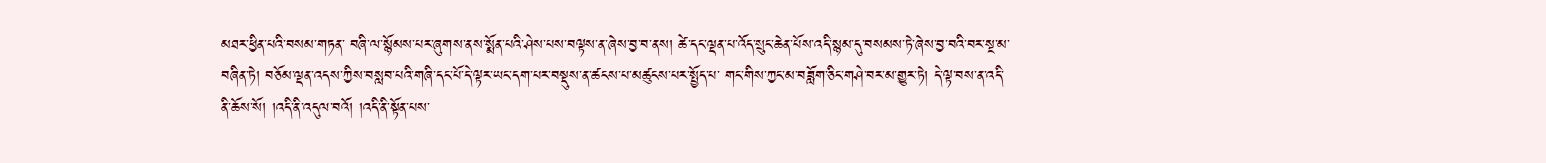མཐར་ཕྱིན་པའི་བསམ་གཏན་ བཞི་ལ་སྙོམས་པར་ཞུགས་ནས་སྨོན་པའི་ཤེས་པས་བལྟས་ན་ཞེས་བྱ་བ་ནས། ཚེ་དང་ལྡན་པ་འོད་སྲུང་ཆེན་པོས་འདི་སྙམ་དུ་བསམས་ཏེ་ཞེས་བྱ་བའི་བར་སྔ་མ་བཞིན་ཏེ། བཅོམ་ལྡན་འདས་ཀྱིས་བསླབ་པའི་གཞི་དང་པོ་དེ་ལྟར་ཡང་དག་པར་བསྡུས་ན་ཚངས་པ་མཚུངས་པར་སྤྱོད་པ་ གང་གིས་ཀྱང་མ་བཟློག་ཅིང་གཤེ་བར་མ་གྱུར་ཏེ། དེ་ལྟ་བས་ན་འདི་ནི་ཆོས་སོ། །འདི་ནི་འདུལ་བའོ། །འདི་ནི་སྟོན་པས་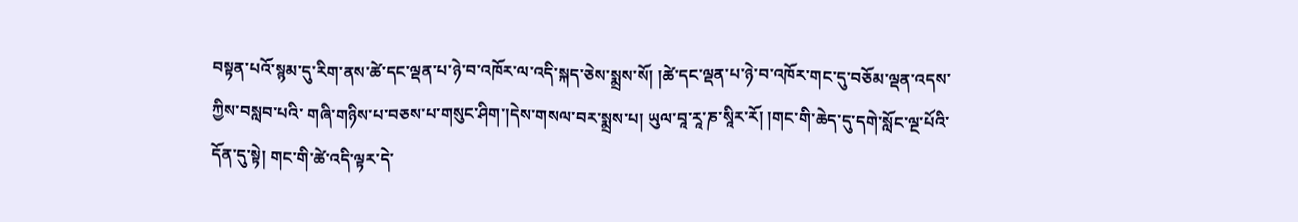བསྟན་པའོ་སྙམ་དུ་རིག་ནས་ཚེ་དང་ལྡན་པ་ཉེ་བ་འཁོར་ལ་འདི་སྐད་ཅེས་སྨྲས་སོ། །ཚེ་དང་ལྡན་པ་ཉེ་བ་འཁོར་གང་དུ་བཅོམ་ལྡན་འདས་ཀྱིས་བསླབ་པའི་ གཞི་གཉིས་པ་བཅས་པ་གསུང་ཤིག་།དེས་གསལ་བར་སྨྲས་པ། ཡུལ་བཱ་རཱ་ཎ་སཱིར་རོ། །གང་གི་ཆེད་དུ་དགེ་སློང་ལྔ་པོའི་དོན་དུ་སྟེ། གང་གི་ཚེ་འདི་ལྟར་དེ་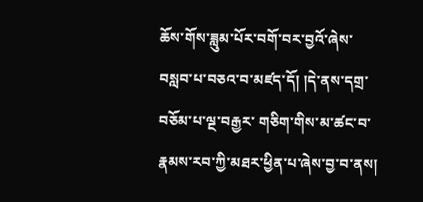ཆོས་གོས་ཟླུམ་པོར་བགོ་བར་བྱའོ་ཞེས་བསླབ་པ་བཅའ་བ་མཛད་དོ། །དེ་ནས་དགྲ་བཅོམ་པ་ལྔ་བརྒྱར་ གཅིག་གིས་མ་ཚང་བ་རྣམས་རབ་ཀྱི་མཐར་ཕྱིན་པ་ཞེས་བྱ་བ་ནས།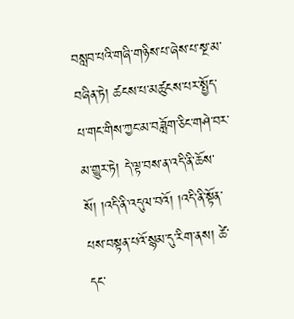བསླབ་པའི་གཞི་གཉིས་པ་ཞེས་པ་སྔ་མ་བཞིན་ཏེ། ཚངས་པ་མཚུངས་པར་སྤྱོད་པ་གང་གིས་ཀྱང་མ་བཟློག་ཅིང་གཤེ་བར་མ་གྱུར་ཏེ། དེ་ལྟ་བས་ན་འདི་ནི་ཆོས་སོ། །འདི་ནི་འདུལ་བའོ། །འདི་ནི་སྟོན་ པས་བསྟན་པའོ་སྙམ་དུ་རིག་ནས། ཚེ་དང་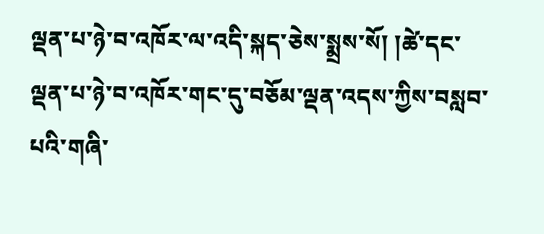ལྡན་པ་ཉེ་བ་འཁོར་ལ་འདི་སྐད་ཅེས་སྨྲས་སོ། །ཚེ་དང་ལྡན་པ་ཉེ་བ་འཁོར་གང་དུ་བཅོམ་ལྡན་འདས་ཀྱིས་བསླབ་པའི་གཞི་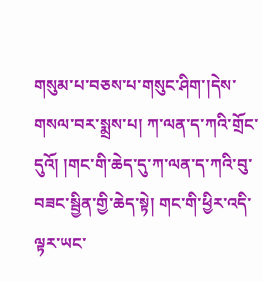གསུམ་པ་བཅས་པ་གསུང་ཤིག་།དེས་གསལ་བར་སྨྲས་པ། ཀ་ལན་ད་ཀའི་གྲོང་དུའོ། །གང་གི་ཆེད་དུ་ཀ་ལན་ད་ཀའི་བུ་བཟང་སྦྱིན་གྱི་ཆེད་སྟེ། གང་གི་ཕྱིར་འདི་ལྟར་ཡང་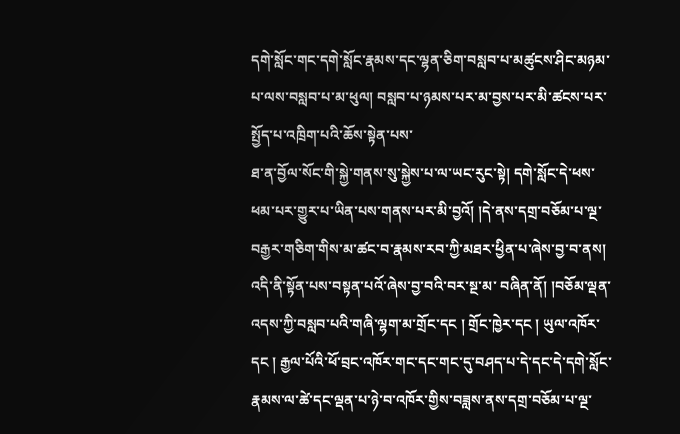དགེ་སློང་གང་དགེ་སློང་རྣམས་དང་ལྷན་ཅིག་བསླབ་པ་མཚུངས་ཤིང་མཉམ་པ་ལས་བསླབ་པ་མ་ཕུལ། བསླབ་པ་ཉམས་པར་མ་བྱས་པར་མི་ཚངས་པར་སྤྱོད་པ་འཁྲིག་པའི་ཆོས་སྟེན་པས་
ཐ་ན་བྱོལ་སོང་གི་སྐྱེ་གནས་སུ་སྐྱེས་པ་ལ་ཡང་རུང་སྟེ། དགེ་སློང་དེ་ཕས་ཕམ་པར་གྱུར་པ་ཡིན་པས་གནས་པར་མི་བྱའོ། །དེ་ནས་དགྲ་བཅོམ་པ་ལྔ་བརྒྱར་གཅིག་གིས་མ་ཚང་བ་རྣམས་རབ་ཀྱི་མཐར་ཕྱིན་པ་ཞེས་བྱ་བ་ནས། འདི་ནི་སྟོན་པས་བསྟན་པའོ་ཞེས་བྱ་བའི་བར་སྔ་མ་ བཞིན་ནོ། །བཅོམ་ལྡན་འདས་ཀྱི་བསླབ་པའི་གཞི་ལྷག་མ་གྲོང་དང ། གྲོང་ཁྱེར་དང ། ཡུལ་འཁོར་དང ། རྒྱལ་པོའི་ཕོ་བྲང་འཁོར་གང་དང་གང་དུ་བཤད་པ་དེ་དང་དེ་དགེ་སློང་རྣམས་ལ་ཚེ་དང་ལྡན་པ་ཉེ་བ་འཁོར་གྱིས་བཟླས་ནས་དགྲ་བཅོམ་པ་ལྔ་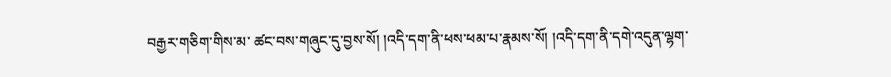བརྒྱར་གཅིག་གིས་མ་ ཚང་བས་གཞུང་དུ་བྱས་སོ། །འདི་དག་ནི་ཕས་ཕམ་པ་རྣམས་སོ། །འདི་དག་ནི་དགེ་འདུན་ལྷག་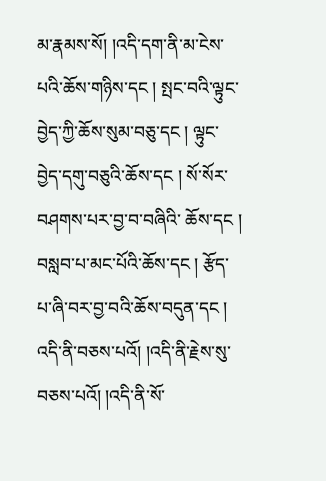མ་རྣམས་སོ། །འདི་དག་ནི་མ་ངེས་པའི་ཆོས་གཉིས་དང ། སྤང་བའི་ལྟུང་བྱེད་ཀྱི་ཆོས་སུམ་བཅུ་དང ། ལྟུང་བྱེད་དགུ་བཅུའི་ཆོས་དང ། སོ་སོར་བཤགས་པར་བྱ་བ་བཞིའི་ ཆོས་དང ། བསླབ་པ་མང་པོའི་ཆོས་དང ། རྩོད་པ་ཞི་བར་བྱ་བའི་ཆོས་བདུན་དང ། འདི་ནི་བཅས་པའོ། །འདི་ནི་རྗེས་སུ་བཅས་པའོ། །འདི་ནི་སོ་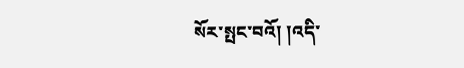སོར་སྤང་བའོ། །འདི་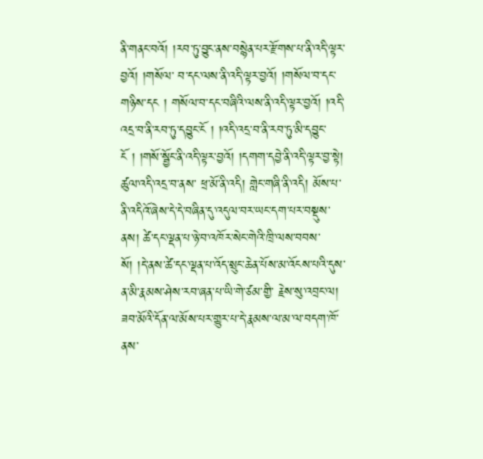ནི་གནང་བའོ། །རབ་ཏུ་བྱུང་ནས་བསྙེན་པར་རྫོགས་པ་ནི་འདི་ལྟར་བྱའོ། །གསོལ་ བ་དང་ལས་ནི་འདི་ལྟར་བྱའོ། །གསོལ་བ་དང་གཉིས་དང ། གསོལ་བ་དང་བཞིའི་ལས་ནི་འདི་ལྟར་བྱའོ། །འདི་འདྲ་བ་ནི་རབ་ཏུ་དབྱུང་ངོ ། །འདི་འདྲ་བ་ནི་རབ་ཏུ་མི་དབྱུང་ངོ ། །གསོ་སྦྱོང་ནི་འདི་ལྟར་བྱའོ། །དགག་དབྱེ་ནི་འདི་ལྟར་བྱ་སྟེ། ཚུལ་འདི་འདྲ་བ་ནས་ ཕྲ་མོ་ནི་འདི། གླེང་གཞི་ནི་འདི། མོས་པ་ནི་འདིའོ་ཞེས་དེ་དེ་བཞིན་དུ་འདུལ་བར་ཡང་དག་པར་བསྡུས་ནས། ཚེ་དང་ལྡན་པ་ཉེ་བ་འཁོར་སེང་གེའི་ཁྲི་ལས་བབས་སོ། །དེ་ནས་ཚེ་དང་ལྡན་པ་འོད་སྲུང་ཆེན་པོས་མ་འོངས་པའི་དུས་ན་མི་རྣམས་ཤེས་རབ་ཞན་པ་ཡི་གེ་ཙམ་གྱི་ རྗེས་སུ་འབྲང་ལ། ཟབ་མོའི་དོན་ལ་མོས་པར་གྱུར་པ་དེ་རྣམས་ལ་མ་ལ་བདག་ཁོ་ནས་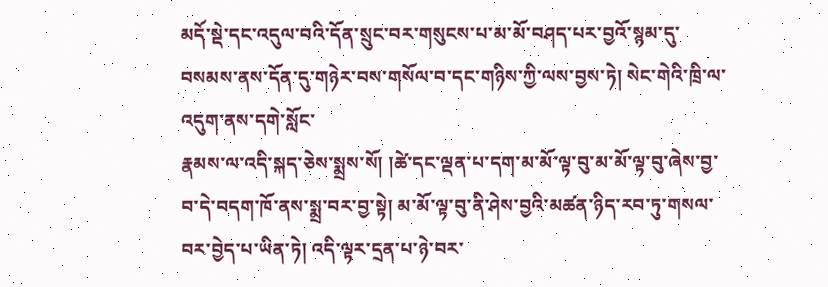མདོ་སྡེ་དང་འདུལ་བའི་དོན་སྲུང་བར་གསུངས་པ་མ་མོ་བཤད་པར་བྱའོ་སྙམ་དུ་བསམས་ནས་དོན་དུ་གཉེར་བས་གསོལ་བ་དང་གཉིས་ཀྱི་ལས་བྱས་ཏེ། སེང་གེའི་ཁྲི་ལ་འདུག་ནས་དགེ་སློང་
རྣམས་ལ་འདི་སྐད་ཅེས་སྨྲས་སོ། །ཚེ་དང་ལྡན་པ་དག་མ་མོ་ལྟ་བུ་མ་མོ་ལྟ་བུ་ཞེས་བྱ་བ་དེ་བདག་ཁོ་ནས་སྨྲ་བར་བྱ་སྟེ། མ་མོ་ལྟ་བུ་ནི་ཤེས་བྱའི་མཚན་ཉིད་རབ་ཏུ་གསལ་བར་བྱེད་པ་ཡིན་ཏེ། འདི་ལྟར་དྲན་པ་ཉེ་བར་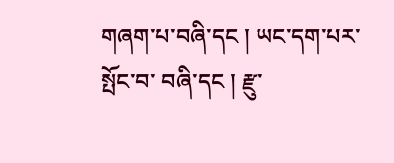གཞག་པ་བཞི་དང ། ཡང་དག་པར་སྤོང་བ་ བཞི་དང ། རྫུ་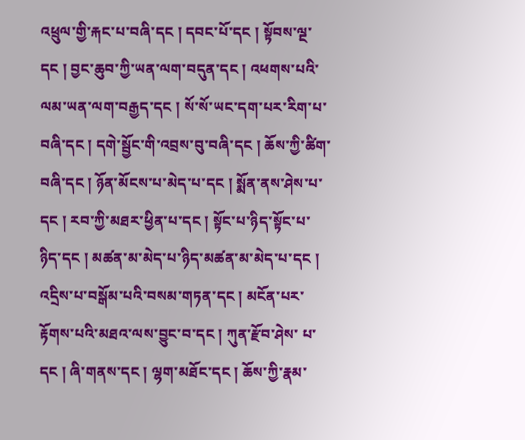འཕྲུལ་གྱི་རྐང་པ་བཞི་དང ། དབང་པོ་དང ། སྟོབས་ལྔ་དང ། བྱང་ཆུབ་ཀྱི་ཡན་ལག་བདུན་དང ། འཕགས་པའི་ལམ་ཡན་ལག་བརྒྱད་དང ། སོ་སོ་ཡང་དག་པར་རིག་པ་བཞི་དང ། དགེ་སྦྱོང་གི་འབྲས་བུ་བཞི་དང ། ཆོས་ཀྱི་ཚིག་བཞི་དང ། ཉོན་མོངས་པ་མེད་པ་དང ། སྨོན་ནས་ཤེས་པ་དང ། རབ་ཀྱི་མཐར་ཕྱིན་པ་དང ། སྟོང་པ་ཉིད་སྟོང་པ་ཉིད་དང ། མཚན་མ་མེད་པ་ཉིད་མཚན་མ་མེད་པ་དང ། འདྲིས་པ་བསྒོམ་པའི་བསམ་གཏན་དང ། མངོན་པར་རྟོགས་པའི་མཐའ་ལས་བྱུང་བ་དང ། ཀུན་རྫོབ་ཤེས་ པ་དང ། ཞི་གནས་དང ། ལྷག་མཐོང་དང ། ཆོས་ཀྱི་རྣམ་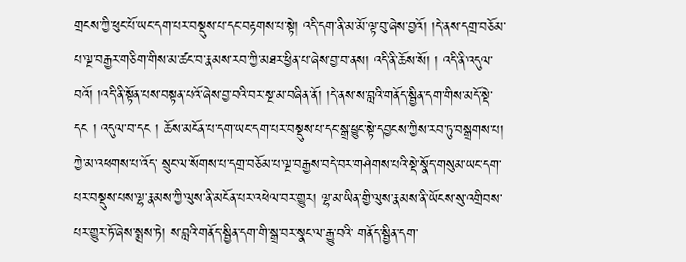གྲངས་ཀྱི་ཕུང་པོ་ཡང་དག་པར་བསྡུས་པ་དང་བརྟགས་པ་སྟེ། འདི་དག་ནི་མ་མོ་ལྟ་བུ་ཞེས་བྱའོ། །དེ་ནས་དགྲ་བཅོམ་པ་ལྔ་བརྒྱར་གཅིག་གིས་མ་ཚང་བ་རྣམས་རབ་ཀྱི་མཐར་ཕྱིན་པ་ཞེས་བྱ་བ་ནས། འདི་ནི་ཆོས་སོ། ། འདི་ནི་འདུལ་བའོ། །འདི་ནི་སྟོན་པས་བསྟན་པའོ་ཞེས་བྱ་བའི་བར་སྔ་མ་བཞིན་ནོ། །དེ་ནས་ས་བླའི་གནོད་སྦྱིན་དག་གིས་མདོ་སྡེ་དང ། འདུལ་བ་དང ། ཆོས་མངོན་པ་དག་ཡང་དག་པར་བསྡུས་པ་དང་སྒྲ་ཕྱུང་སྟེ་དབྱངས་ཀྱིས་རབ་ཏུ་བསྒྲགས་པ། ཀྱེ་མ་འཕགས་པ་འོད་ སྲུང་ལ་སོགས་པ་དགྲ་བཅོམ་པ་ལྔ་བརྒྱས་བདེ་བར་གཤེགས་པའི་སྡེ་སྣོད་གསུམ་ཡང་དག་པར་བསྡུས་པས་ལྷ་རྣམས་ཀྱི་ལུས་ནི་མངོན་པར་འཕེལ་བར་གྱུར། ལྷ་མ་ཡིན་གྱི་ལུས་རྣམས་ནི་ཡོངས་སུ་འགྲིབས་པར་གྱུར་ཏོ་ཞེས་སྨྲས་ཏེ། ས་བླའི་གནོད་སྦྱིན་དག་གི་སྒྲ་བར་སྣང་ལ་རྒྱུ་བའི་ གནོད་སྦྱིན་དག་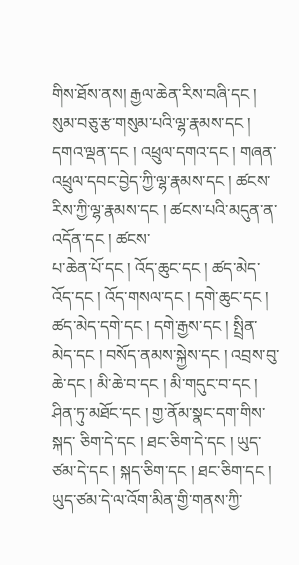གིས་ཐོས་ནས། རྒྱལ་ཆེན་རིས་བཞི་དང ། སུམ་བཅུ་རྩ་གསུམ་པའི་ལྷ་རྣམས་དང ། དགའ་ལྡན་དང ། འཕྲུལ་དགའ་དང ། གཞན་འཕྲུལ་དབང་བྱེད་ཀྱི་ལྷ་རྣམས་དང ། ཚངས་རིས་ཀྱི་ལྷ་རྣམས་དང ། ཚངས་པའི་མདུན་ན་འདོན་དང ། ཚངས་
པ་ཆེན་པོ་དང ། འོད་ཆུང་དང ། ཚད་མེད་འོད་དང ། འོད་གསལ་དང ། དགེ་ཆུང་དང ། ཚད་མེད་དགེ་དང ། དགེ་རྒྱས་དང ། སྤྲིན་མེད་དང ། བསོད་ནམས་སྐྱེས་དང ། འབྲས་བུ་ཆེ་དང ། མི་ཆེ་བ་དང ། མི་གདུང་བ་དང ། ཤིན་ཏུ་མཐོང་དང ། གྱ་ནོམ་སྣང་དག་གིས་སྐད་ ཅིག་དེ་དང ། ཐང་ཅིག་དེ་དང ། ཡུད་ཙམ་དེ་དང ། སྐད་ཅིག་དང ། ཐང་ཅིག་དང ། ཡུད་ཙམ་དེ་ལ་འོག་མིན་གྱི་གནས་ཀྱི་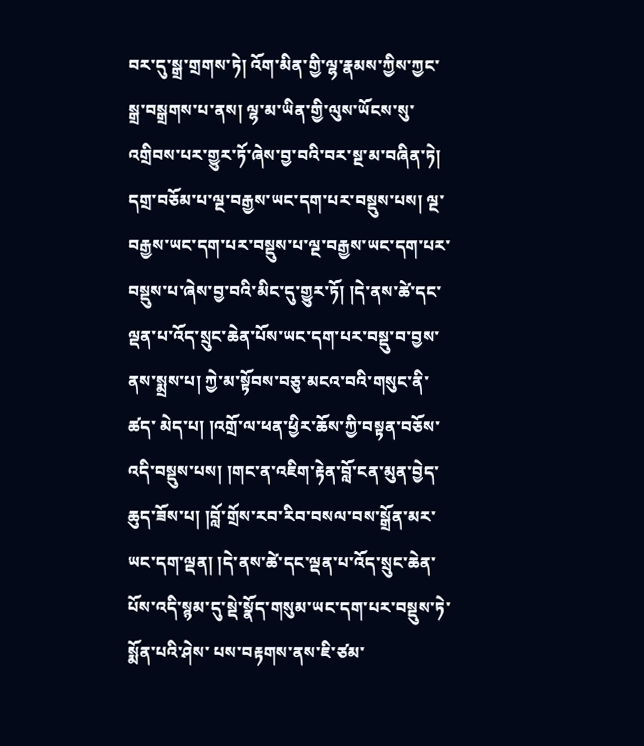བར་དུ་སྒྲ་གྲགས་ཏེ། འོག་མིན་གྱི་ལྷ་རྣམས་ཀྱིས་ཀྱང་སྒྲ་བསྒྲགས་པ་ནས། ལྷ་མ་ཡིན་གྱི་ལུས་ཡོངས་སུ་འགྲིབས་པར་གྱུར་ཏོ་ཞེས་བྱ་བའི་བར་སྔ་མ་བཞིན་ཏེ། དགྲ་བཅོམ་པ་ལྔ་བརྒྱས་ཡང་དག་པར་བསྡུས་པས། ལྔ་བརྒྱས་ཡང་དག་པར་བསྡུས་པ་ལྔ་བརྒྱས་ཡང་དག་པར་བསྡུས་པ་ཞེས་བྱ་བའི་མིང་དུ་གྱུར་ཏོ། །དེ་ནས་ཚེ་དང་ལྡན་པ་འོད་སྲུང་ཆེན་པོས་ཡང་དག་པར་བསྡུ་བ་བྱས་ནས་སྨྲས་པ། ཀྱེ་མ་སྟོབས་བཅུ་མངའ་བའི་གསུང་ནི་ཚད་ མེད་པ། །འགྲོ་ལ་ཕན་ཕྱིར་ཆོས་ཀྱི་བསྟན་བཅོས་འདི་བསྡུས་པས། །གང་ན་འཇིག་རྟེན་བློ་ངན་མུན་བྱེད་ཆུད་ཟོས་པ། །བློ་གྲོས་རབ་རིབ་བསལ་བས་སྒྲོན་མར་ཡང་དག་ལྡན། །དེ་ནས་ཚེ་དང་ལྡན་པ་འོད་སྲུང་ཆེན་པོས་འདི་སྙམ་དུ་སྡེ་སྣོད་གསུམ་ཡང་དག་པར་བསྡུས་ཏེ་སྨོན་པའི་ཤེས་ པས་བརྟགས་ནས་ཇི་ཙམ་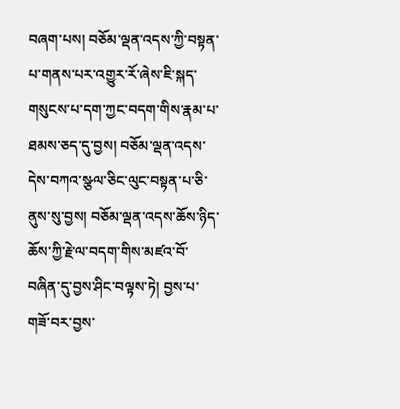བཞག་པས། བཅོམ་ལྡན་འདས་ཀྱི་བསྟན་པ་གནས་པར་འགྱུར་རོ་ཞེས་ཇི་སྐད་གསུངས་པ་དག་ཀྱང་བདག་གིས་རྣམ་པ་ཐམས་ཅད་དུ་བྱས། བཅོམ་ལྡན་འདས་དེས་བཀའ་སྩལ་ཅིང་ལུང་བསྟན་པ་ཅི་ནུས་སུ་བྱས། བཅོམ་ལྡན་འདས་ཆོས་ཉིད་ཆོས་ཀྱི་རྗེ་ལ་བདག་གིས་མཛའ་བོ་བཞིན་དུ་བྱས་ཤིང་བལྟས་ཏེ། བྱས་པ་གཟོ་བར་བྱས་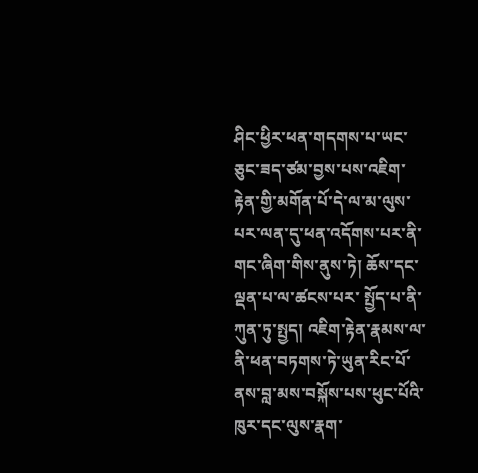ཤིང་ཕྱིར་ཕན་གདགས་པ་ཡང་ཅུང་ཟད་ཙམ་བྱས་པས་འཇིག་རྟེན་གྱི་མགོན་པོ་དེ་ལ་མ་ལུས་པར་ལན་དུ་ཕན་འདོགས་པར་ནི་གང་ཞིག་གིས་ནུས་ཏེ། ཆོས་དང་ལྡན་པ་ལ་ཚངས་པར་ སྤྱོད་པ་ནི་ཀུན་ཏུ་སྤྱད། འཇིག་རྟེན་རྣམས་ལ་ནི་ཕན་བཏགས་ཏེ་ཡུན་རིང་པོ་ནས་བླ་མས་བསྐོས་པས་ཕུང་པོའི་ཁུར་དང་ལུས་རྣག་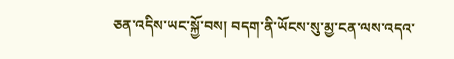ཅན་འདིས་ཡང་སྐྱོ་བས། བདག་ནི་ཡོངས་སུ་མྱ་ངན་ལས་འདའ་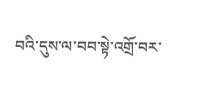བའི་དུས་ལ་བབ་སྟེ་འགྲོ་བར་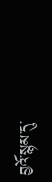བྱའོ་སྙམ་དུ་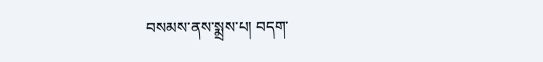བསམས་ནས་སྨྲས་པ། བདག་